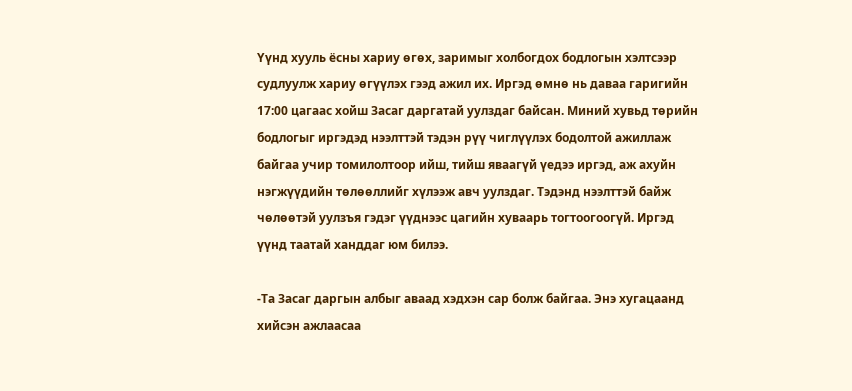Үүнд хууль ёсны хариу өгөх, заримыг холбогдох бодлогын хэлтсээр судлуулж хариу өгүүлэх гээд ажил их. Иргэд өмнө нь даваа гаригийн 17:00 цагаас хойш Засаг даргатай уулздаг байсан. Миний хувьд төрийн бодлогыг иргэдэд нээлттэй тэдэн рүү чиглүүлэх бодолтой ажиллаж байгаа учир томилолтоор ийш, тийш яваагүй үедээ иргэд, аж ахуйн нэгжүүдийн төлөөллийг хүлээж авч уулздаг. Тэдэнд нээлттэй байж чөлөөтэй уулзъя гэдэг үүднээс цагийн хуваарь тогтоогоогүй. Иргэд үүнд таатай ханддаг юм билээ.

-Та Засаг даргын албыг аваад хэдхэн сар болж байгаа. Энэ хугацаанд хийсэн ажлаасаа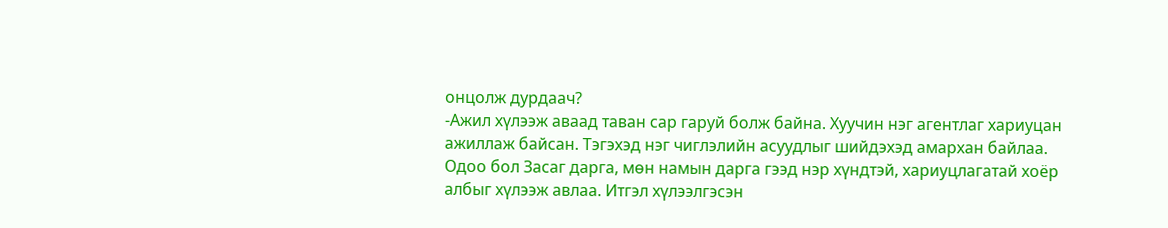онцолж дурдаач?
-Ажил хүлээж аваад таван сар гаруй болж байна. Хуучин нэг агентлаг хариуцан ажиллаж байсан. Тэгэхэд нэг чиглэлийн асуудлыг шийдэхэд амархан байлаа. Одоо бол Засаг дарга, мөн намын дарга гээд нэр хүндтэй, хариуцлагатай хоёр албыг хүлээж авлаа. Итгэл хүлээлгэсэн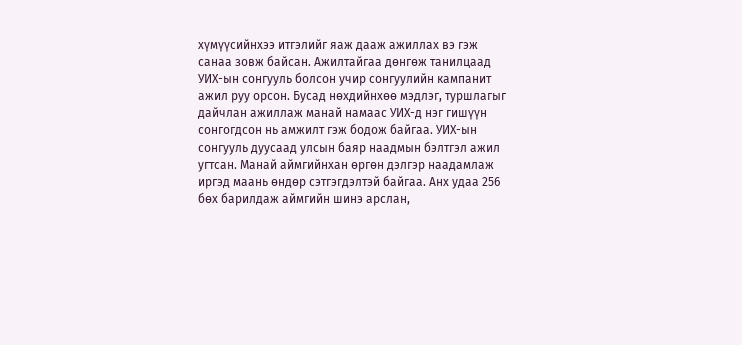хүмүүсийнхээ итгэлийг яаж дааж ажиллах вэ гэж санаа зовж байсан. Ажилтайгаа дөнгөж танилцаад УИХ-ын сонгууль болсон учир сонгуулийн кампанит ажил руу орсон. Бусад нөхдийнхөө мэдлэг, туршлагыг дайчлан ажиллаж манай намаас УИХ-д нэг гишүүн сонгогдсон нь амжилт гэж бодож байгаа. УИХ-ын сонгууль дуусаад улсын баяр наадмын бэлтгэл ажил угтсан. Манай аймгийнхан өргөн дэлгэр наадамлаж иргэд маань өндөр сэтгэгдэлтэй байгаа. Анх удаа 256 бөх барилдаж аймгийн шинэ арслан,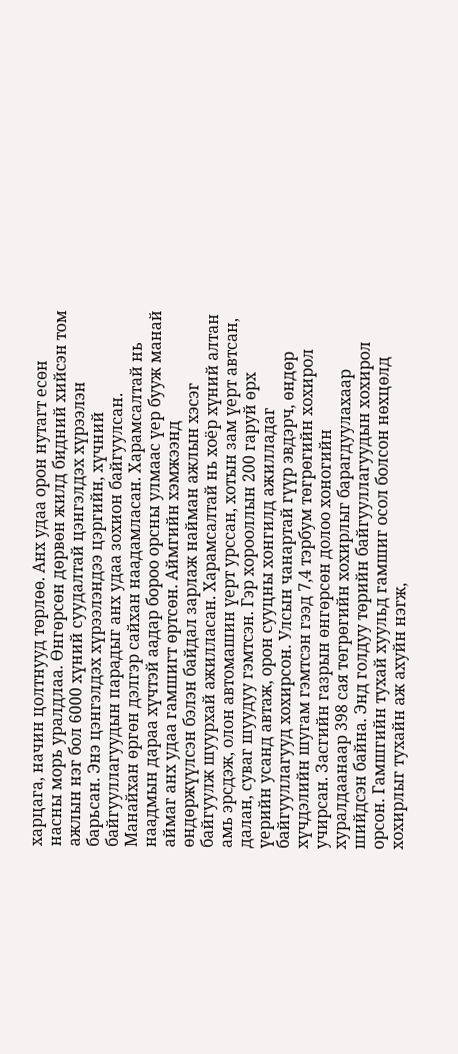харцага, начин цолтнууд төрлөө. Анх удаа орон нутагт есөн насны морь уралдлаа. Өнгөрсөн дөрвөн жилд бидний хийсэн том ажлын нэг бол 6000 хүний суудалтай цэнгэлдэх хүрээлэн барьсан. Энэ цэнгэлдэх хүрээлэндээ цэргийн, хүчний байгууллагуудын парадыг анх удаа зохион байгуулсан. Манайхан өргөн дэлгэр сайхан наадамласан. Харамсалтай нь наадмын дараа хүчтэй аадар бороо орсны улмаас үер бууж манай аймаг анх удаа гамшигт өртсөн. Аймгийн хэмжээнд өндөржүүлсэн бэлэн байдал зарлаж найман ажлын хэсэг байгуулж шуурхай ажилласан. Харамсалтай нь хоёр хүний алтан амь эрсдэж, олон автомашин үерт урссан, хотын зам үерт автсан, далан, суваг шуудуу гэмтсэн. Гэр хорооллын 200 гаруй өрх үерийн усанд автаж, орон сууцны хонгилд ажилладаг байгууллагууд хохирсон. Улсын чанартай гүүр эвдэрч, өндөр хүчдэлийн шугам гэмтсэн гээд 7,4 тэрбум төгрөгийн хохирол учирсан. Засгийн газрын өнгөрсөн долоо хоногийн хуралдаанаар 398 сая төгрөгийн хохирлыг барагдуулахаар шийдсэн байна. Энд голдуу төрийн байгууллагуудын хохирол орсон. Гамшгийн тухай хуульд гамшиг осол болсон нөхцөлд хохирлыг тухайн аж ахуйн нэгж,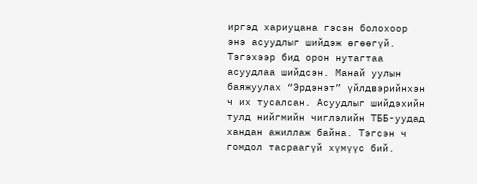иргэд хариуцана гэсэн болохоор энэ асуудлыг шийдэж өгөөгүй. Тэгэхээр бид орон нутагтаа асуудлаа шийдсэн. Манай уулын баяжуулах “Эрдэнэт” үйлдвэрийнхэн ч их тусалсан. Асуудлыг шийдэхийн тулд нийгмийн чиглэлийн ТББ-уудад хандан ажиллаж байна. Тэгсэн ч гомдол тасраагүй хүмүүс бий.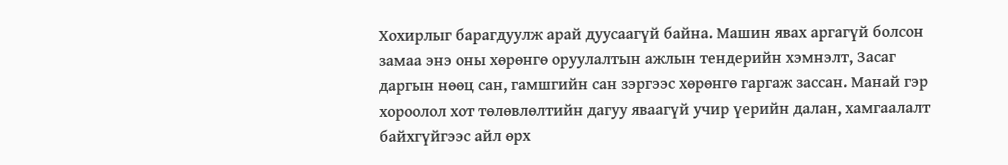Хохирлыг барагдуулж арай дуусаагүй байна. Машин явах аргагүй болсон замаа энэ оны хөрөнгө оруулалтын ажлын тендерийн хэмнэлт, Засаг даргын нөөц сан, гамшгийн сан зэргээс хөрөнгө гаргаж зассан. Манай гэр хороолол хот төлөвлөлтийн дагуу яваагүй учир үерийн далан, хамгаалалт байхгүйгээс айл өрх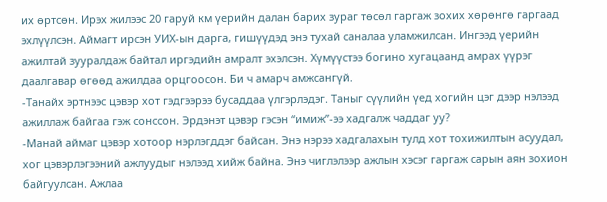их өртсөн. Ирэх жилээс 20 гаруй км үерийн далан барих зураг төсөл гаргаж зохих хөрөнгө гаргаад эхлүүлсэн. Аймагт ирсэн УИХ-ын дарга, гишүүдэд энэ тухай саналаа уламжилсан. Ингээд үерийн ажилтай зууралдаж байтал иргэдийн амралт эхэлсэн. Хүмүүстээ богино хугацаанд амрах үүрэг даалгавар өгөөд ажилдаа орцгоосон. Би ч амарч амжсангүй.
-Танайх эртнээс цэвэр хот гэдгээрээ бусаддаа үлгэрлэдэг. Таныг сүүлийн үед хогийн цэг дээр нэлээд ажиллаж байгаа гэж сонссон. Эрдэнэт цэвэр гэсэн “имиж”-ээ хадгалж чаддаг уу?
-Манай аймаг цэвэр хотоор нэрлэгддэг байсан. Энэ нэрээ хадгалахын тулд хот тохижилтын асуудал, хог цэвэрлэгээний ажлуудыг нэлээд хийж байна. Энэ чиглэлээр ажлын хэсэг гаргаж сарын аян зохион байгуулсан. Ажлаа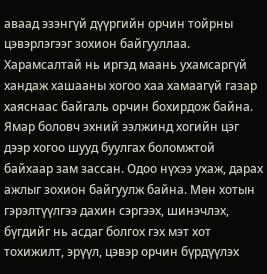аваад эзэнгүй дүүргийн орчин тойрны цэвэрлэгээг зохион байгууллаа. Харамсалтай нь иргэд маань ухамсаргүй хандаж хашааны хогоо хаа хамаагүй газар хаяснаас байгаль орчин бохирдож байна. Ямар боловч эхний ээлжинд хогийн цэг дээр хогоо шууд буулгах боломжтой байхаар зам зассан. Одоо нүхээ ухаж, дарах ажлыг зохион байгуулж байна. Мөн хотын гэрэлтүүлгээ дахин сэргээх, шинэчлэх, бүгдийг нь асдаг болгох гэх мэт хот тохижилт, эрүүл, цэвэр орчин бүрдүүлэх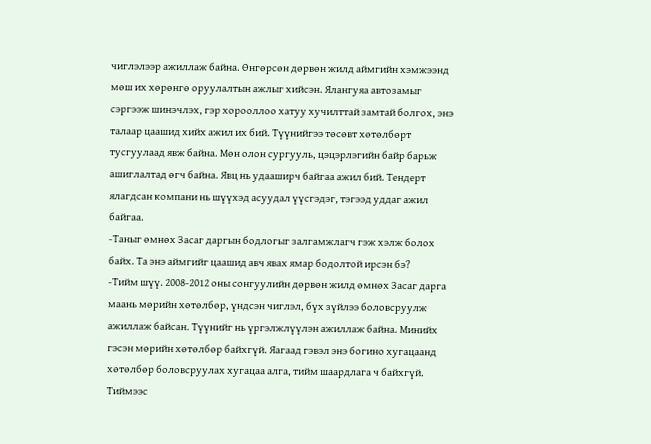чиглэлээр ажиллаж байна. Өнгөрсөн дөрвөн жилд аймгийн хэмжээнд мөш их хөрөнгө оруулалтын ажлыг хийсэн. Ялангуяа автозамыг сэргээж шинэчлэх, гэр хорооллоо хатуу хучилттай замтай болгох, энэ талаар цаашид хийх ажил их бий. Түүнийгээ төсөвт хөтөлбөрт тусгуулаад явж байна. Мөн олон сургууль, цэцэрлэгийн байр барьж ашиглалтад өгч байна. Явц нь удааширч байгаа ажил бий. Тендерт ялагдсан компани нь шүүхэд асуудал үүсгэдэг, тэгээд уддаг ажил байгаа.
-Таныг өмнөх Засаг даргын бодлогыг залгамжлагч гэж хэлж болох байх. Та энэ аймгийг цаашид авч явах ямар бодолтой ирсэн бэ?
-Тийм шүү. 2008-2012 оны сонгуулийн дөрвөн жилд өмнөх Засаг дарга маань мөрийн хөтөлбөр, үндсэн чиглэл, бүх зүйлээ боловсруулж ажиллаж байсан. Түүнийг нь үргэлжлүүлэн ажиллаж байна. Минийх гэсэн мөрийн хөтөлбөр байхгүй. Яагаад гэвэл энэ богино хугацаанд хөтөлбөр боловсруулах хугацаа алга, тийм шаардлага ч байхгүй. Тиймээс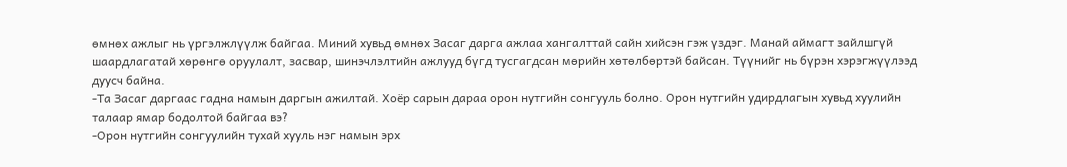өмнөх ажлыг нь үргэлжлүүлж байгаа. Миний хувьд өмнөх Засаг дарга ажлаа хангалттай сайн хийсэн гэж үздэг. Манай аймагт зайлшгүй шаардлагатай хөрөнгө оруулалт, засвар, шинэчлэлтийн ажлууд бүгд тусгагдсан мөрийн хөтөлбөртэй байсан. Түүнийг нь бүрэн хэрэгжүүлээд дуусч байна.
-Та Засаг даргаас гадна намын даргын ажилтай. Хоёр сарын дараа орон нутгийн сонгууль болно. Орон нутгийн удирдлагын хувьд хуулийн талаар ямар бодолтой байгаа вэ?
-Орон нутгийн сонгуулийн тухай хууль нэг намын эрх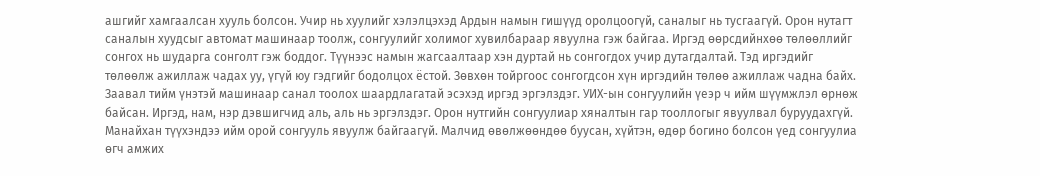ашгийг хамгаалсан хууль болсон. Учир нь хуулийг хэлэлцэхэд Ардын намын гишүүд оролцоогүй, саналыг нь тусгаагүй. Орон нутагт саналын хуудсыг автомат машинаар тоолж, сонгуулийг холимог хувилбараар явуулна гэж байгаа. Иргэд өөрсдийнхөө төлөөллийг сонгох нь шударга сонголт гэж боддог. Түүнээс намын жагсаалтаар хэн дуртай нь сонгогдох учир дутагдалтай. Тэд иргэдийг төлөөлж ажиллаж чадах уу, үгүй юу гэдгийг бодолцох ёстой. Зөвхөн тойргоос сонгогдсон хүн иргэдийн төлөө ажиллаж чадна байх. Заавал тийм үнэтэй машинаар санал тоолох шаардлагатай эсэхэд иргэд эргэлздэг. УИХ-ын сонгуулийн үеэр ч ийм шүүмжлэл өрнөж байсан. Иргэд, нам, нэр дэвшигчид аль, аль нь эргэлздэг. Орон нутгийн сонгуулиар хяналтын гар тооллогыг явуулвал буруудахгүй. Манайхан түүхэндээ ийм орой сонгууль явуулж байгаагүй. Малчид өвөлжөөндөө буусан, хүйтэн, өдөр богино болсон үед сонгуулиа өгч амжих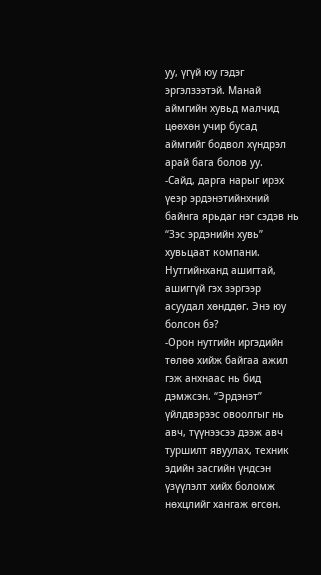уу, үгүй юу гэдэг эргэлзээтэй. Манай аймгийн хувьд малчид цөөхөн учир бусад аймгийг бодвол хүндрэл арай бага болов уу.
-Сайд, дарга нарыг ирэх үеэр эрдэнэтийнхний байнга ярьдаг нэг сэдэв нь “Зэс эрдэнийн хувь” хувьцаат компани. Нутгийнханд ашигтай, ашиггүй гэх зэргээр асуудал хөнддөг. Энэ юу болсон бэ?
-Орон нутгийн иргэдийн төлөө хийж байгаа ажил гэж анхнаас нь бид дэмжсэн. “Эрдэнэт” үйлдвэрээс овоолгыг нь авч, түүнээсээ дээж авч туршилт явуулах, техник эдийн засгийн үндсэн үзүүлэлт хийх боломж нөхцлийг хангаж өгсөн.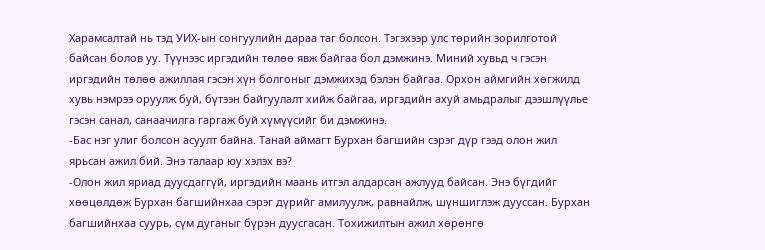Харамсалтай нь тэд УИХ-ын сонгуулийн дараа таг болсон. Тэгэхээр улс төрийн зорилготой байсан болов уу. Түүнээс иргэдийн төлөө явж байгаа бол дэмжинэ. Миний хувьд ч гэсэн иргэдийн төлөө ажиллая гэсэн хүн болгоныг дэмжихэд бэлэн байгаа. Орхон аймгийн хөгжилд хувь нэмрээ оруулж буй, бүтээн байгуулалт хийж байгаа, иргэдийн ахуй амьдралыг дээшлүүлье гэсэн санал, санаачилга гаргаж буй хүмүүсийг би дэмжинэ.
-Бас нэг улиг болсон асуулт байна. Танай аймагт Бурхан багшийн сэрэг дүр гээд олон жил ярьсан ажил бий. Энэ талаар юу хэлэх вэ?
-Олон жил яриад дуусдаггүй, иргэдийн маань итгэл алдарсан ажлууд байсан. Энэ бүгдийг хөөцөлдөж Бурхан багшийнхаа сэрэг дүрийг амилуулж, равнайлж, шүншиглэж дууссан. Бурхан багшийнхаа суурь, сүм дуганыг бүрэн дуусгасан. Тохижилтын ажил хөрөнгө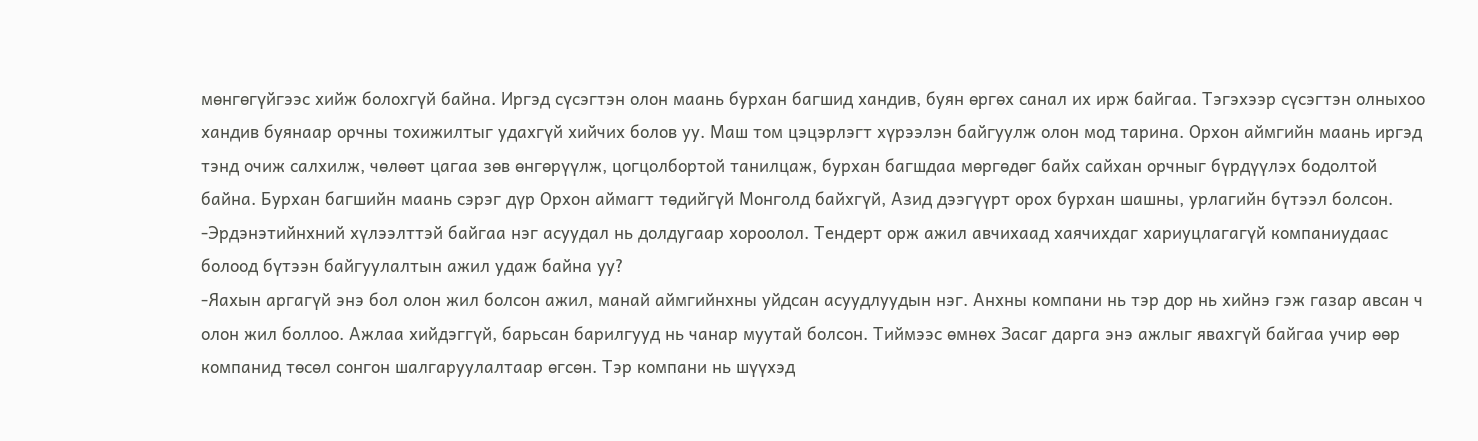мөнгөгүйгээс хийж болохгүй байна. Иргэд сүсэгтэн олон маань бурхан багшид хандив, буян өргөх санал их ирж байгаа. Тэгэхээр сүсэгтэн олныхоо хандив буянаар орчны тохижилтыг удахгүй хийчих болов уу. Маш том цэцэрлэгт хүрээлэн байгуулж олон мод тарина. Орхон аймгийн маань иргэд тэнд очиж салхилж, чөлөөт цагаа зөв өнгөрүүлж, цогцолбортой танилцаж, бурхан багшдаа мөргөдөг байх сайхан орчныг бүрдүүлэх бодолтой байна. Бурхан багшийн маань сэрэг дүр Орхон аймагт төдийгүй Монголд байхгүй, Азид дээгүүрт орох бурхан шашны, урлагийн бүтээл болсон.
-Эрдэнэтийнхний хүлээлттэй байгаа нэг асуудал нь долдугаар хороолол. Тендерт орж ажил авчихаад хаячихдаг хариуцлагагүй компаниудаас болоод бүтээн байгуулалтын ажил удаж байна уу?
-Яахын аргагүй энэ бол олон жил болсон ажил, манай аймгийнхны уйдсан асуудлуудын нэг. Анхны компани нь тэр дор нь хийнэ гэж газар авсан ч олон жил боллоо. Ажлаа хийдэггүй, барьсан барилгууд нь чанар муутай болсон. Тиймээс өмнөх Засаг дарга энэ ажлыг явахгүй байгаа учир өөр компанид төсөл сонгон шалгаруулалтаар өгсөн. Тэр компани нь шүүхэд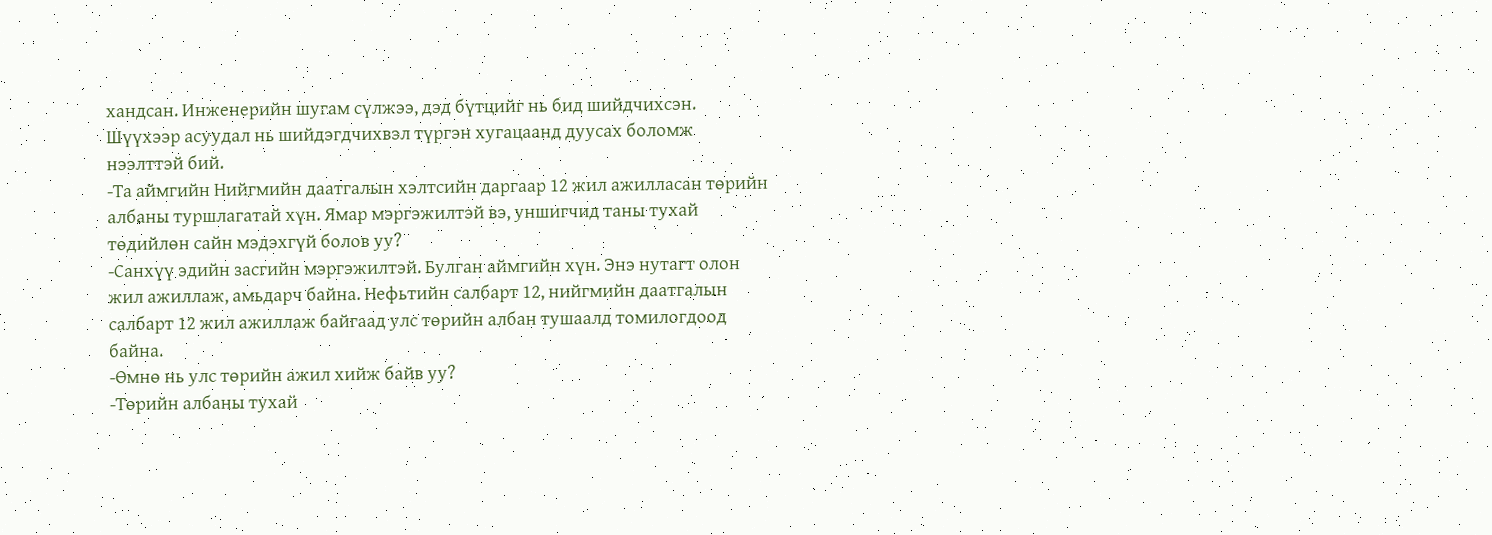хандсан. Инженерийн шугам сүлжээ, дэд бүтцийг нь бид шийдчихсэн. Шүүхээр асуудал нь шийдэгдчихвэл түргэн хугацаанд дуусах боломж нээлттэй бий.
-Та аймгийн Нийгмийн даатгалын хэлтсийн даргаар 12 жил ажилласан төрийн албаны туршлагатай хүн. Ямар мэргэжилтэй вэ, уншигчид таны тухай төдийлөн сайн мэдэхгүй болов уу?
-Санхүү эдийн засгийн мэргэжилтэй. Булган аймгийн хүн. Энэ нутагт олон жил ажиллаж, амьдарч байна. Нефьтийн салбарт 12, нийгмийн даатгалын салбарт 12 жил ажиллаж байгаад улс төрийн албан тушаалд томилогдоод байна.
-Өмнө нь улс төрийн ажил хийж байв уу?
-Төрийн албаны тухай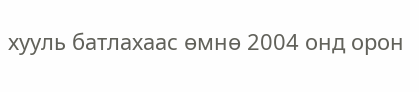хууль батлахаас өмнө 2004 онд орон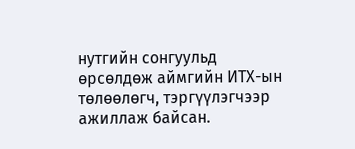нутгийн сонгуульд өрсөлдөж аймгийн ИТХ-ын төлөөлөгч, тэргүүлэгчээр ажиллаж байсан.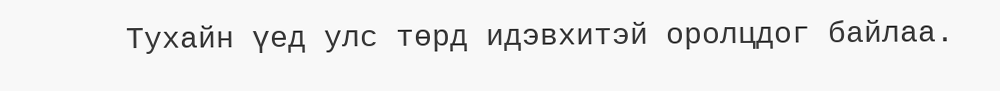Тухайн үед улс төрд идэвхитэй оролцдог байлаа.